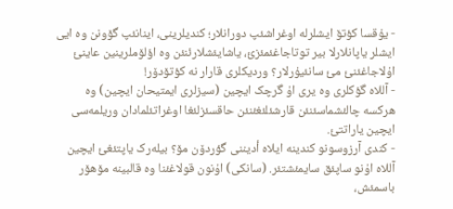- یۇقسا کؤتۆ ایشلرلە اوغراشئپ دورانلار؛ کندیلرینی، اینانئپ گۆونن وە ایی ایشلر یاپانلارلا بیر توتاجاغئمئزئ، یاشایئشلارئنئن وە اؤلۆملرینین عاینئ اۇلاجاغئنئ مئ سانئیۇرلار؟ وردیکلری قارار نە کؤتۆدۆر!
- آللاە گؤکلری وە یری اۇ گرچک ایچین (سیزلری ایمتیحان ایچین) وە هرکسە چالئشماسئنئن قارشئلئغئنئن حاقسئزلئغا اوغراتئلمادان وریلمەسی ایچین یاراتتئ.
- کندی آرزوسونو کندینە ایلاە أدیننی گؤردۆن مۆ؟ بیلەرک یاپتئغئ ایچین آللاە اۇنو ساپئق سایمئشتئر. (سانکی) اۇنون قولاغئنا وە قالبینە مۆهۆر باسمئش،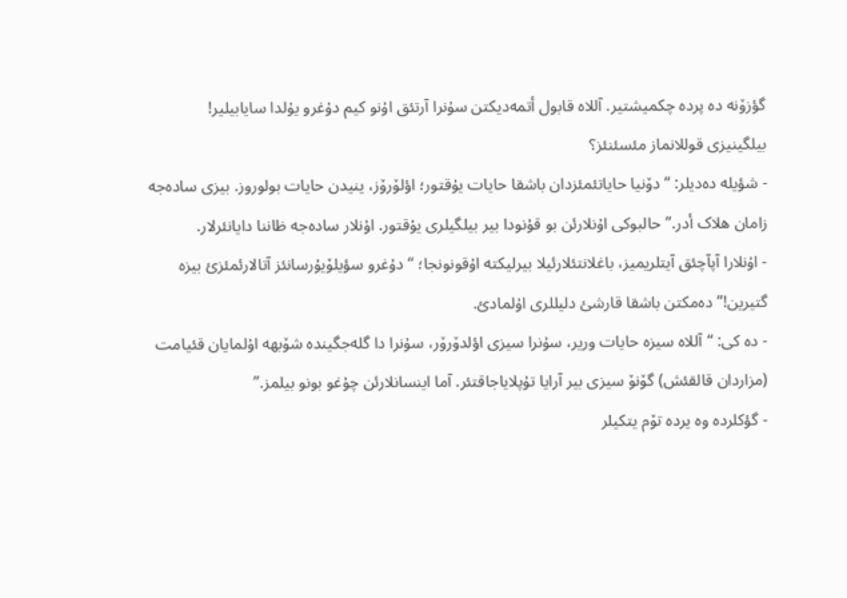گؤزۆنە دە پردە چکمیشتیر. آللاە قابول أتمەدیکتن سۇنرا آرتئق اۇنو کیم دۇغرو یۇلدا سایابیلیر! بیلگینیزی قوللانماز مئسئنئز؟
- شؤیلە دەدیلر: “دۆنیا حایاتئمئزدان باشقا حایات یۇقتور؛ اؤلۆرۆز، ینیدن حایات بولوروز. بیزی سادەجە زامان هلاک أدر.” حالبوکی اۇنلارئن بو قۇنودا بیر بیلگیلری یۇقتور. اۇنلار سادەجە ظاننا دایانئرلار.
- اۇنلارا آپآچئق آیتلریمیز، باغلانتئلارئیلا بیرلیکتە اۇقونونجا؛ “دۇغرو سؤیلۆیۇرسانئز آتالارئمئزئ بیزە گتیرین!” دەمکتن باشقا قارشئ دلیللری اۇلمادئ.
- دە کی: “آللاە سیزە حایات وریر، سۇنرا سیزی اؤلدۆرۆر، سۇنرا دا گلەجگیندە شۆبهە اۇلمایان قئیامت (مزاردان قالقئش) گۆنۆ سیزی بیر آرایا تۇپلایاجاقتئر. آما اینسانلارئن چۇغو بونو بیلمز.”
- گؤکلردە وە یردە تۆم یتکیلر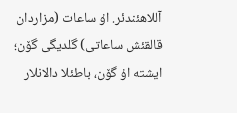آللاهئندئر. اۇ ساعات (مزاردان قالقئش ساعاتی) گلدیگی گۆن؛ ایشتە اۇ گۆن، باطئلا دالانلار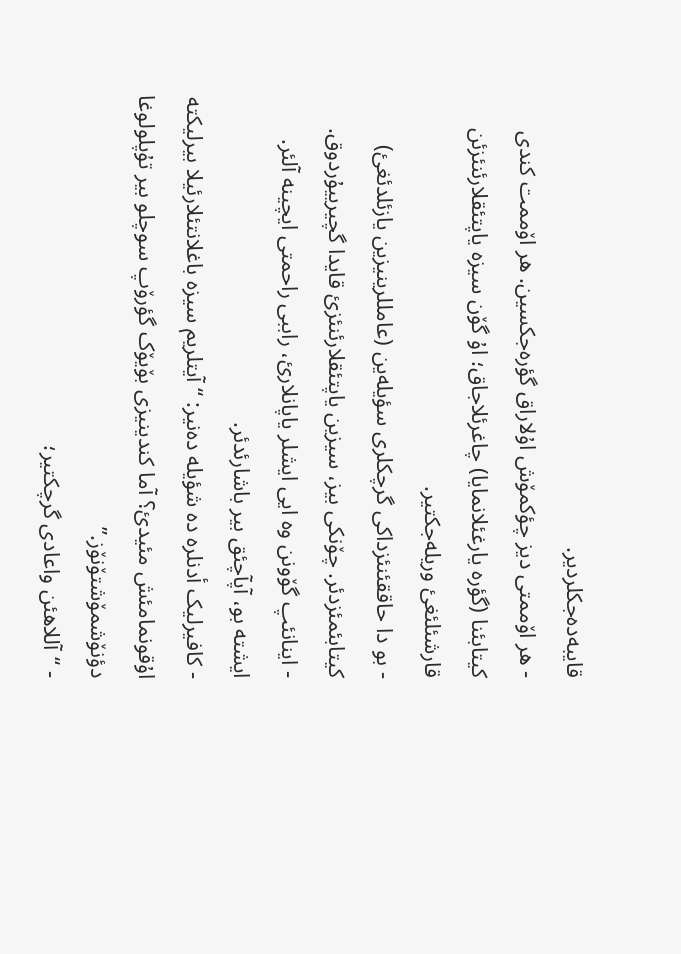قایبەدەجکلردیر.
- هر اۆممتی دیز چؤکمۆش اۇلاراق گؤرەجکسین. هر اۆممت کندی کیتابئنا (گؤرە یارغئلانمایا) چاغرئلاجاق؛ اۇ گۆن سیزە یاپتئقلارئنئزئن قارشئلئغئ وریلەجکتیر.
- بو دا حاققئنئزداکی گرچکلری سؤیلەین (عامللرینیزین یازئلدئغئ) کیتابئمئزدئر. چۆنکی بیز، سیزین یاپتئقلارئنئزئ قایدا گچیرییۇردوق.
- اینانئپ گۆونن وە ایی ایشلر یاپانلارئ، راببی راحمتی ایچینە آلئر. ایشتە بو، آپآچئق بیر باشارئدئر.
- کافیرلیک أدنلرە دە شؤیلە دەنیر: “آیتلریم سیزە باغلانتئلارئیلا بیرلیکتە اۇقونمامئش مئیدئ؟ آما کندینیزی بۆیۆک گؤرۆپ سوچلو بیر تۇپلولوغا دؤنۆشمۆشتۆنۆز.”
- “آللاهئن واعادی گرچکتیر؛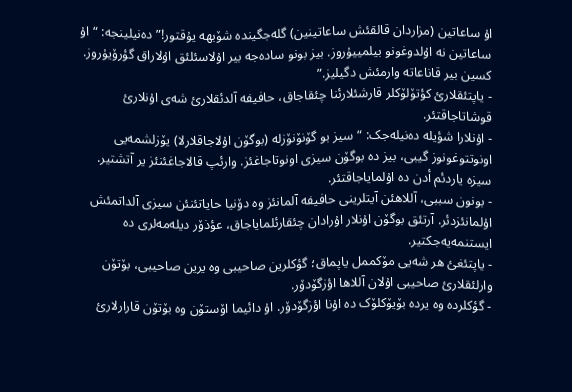اۇ ساعاتین (مزاردان قالقئش ساعاتینین) گلەجگیندە شۆبهە یۇقتور!” دەنیلینجە: “اۇ ساعاتین نە اۇلدوغونو بیلمییۇروز. بیز بونو سادەجە بیر اۇلاسئلئق اۇلاراق گؤرۆیۇروز. کسین بیر قاناعاتە وارمئش دگیلیز.”
- یاپتئقلارئ کؤتۆلۆکلر قارشئلارئنا چئقاجاق، حافیفە آلدئقلارئ شەی اۇنلارئ قوشاتاجاقتئر.
- اۇنلارا شؤیلە دەنیلەجک: “سیز بو گۆنۆنۆزلە (بوگۆن اۇلاجاقلارلا) یۆزلشمەیی اونوتتوغونوز گیبی، بیز دە بوگۆن سیزی اونوتاجاغئز. وارئپ قالاجاغئنئز یر آتشتیر. سیزە یاردئم أدن دە اۇلمایاجاقتئر.
- بونون سببی، آللاهئن آیتلرینی حافیفە آلمانئز وە دۆنیا حایاتئنئن سیزی آلداتمئش اۇلمانئزدئر. آرتئق بوگۆن اۇنلار اۇرادان چئقارئلمایاجاق، عؤذۆر دیلەمەلری دە ایستنمەیەجکتیر.
- یاپتئغئ هر شەیی مۆکممل یاپماق؛ گؤکلرین صاحیبی وە یرین صاحیبی، بۆتۆن وارلئقلارئ صاحیبی اۇلان آللاها اؤزگۆدۆر.
- گؤکلردە وە یردە بۆیۆکلۆک دە اۇنا اؤزگۆدۆر. اۇ دائیما اۆستۆن وە بۆتۆن قارارلارئ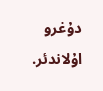دۇغرو اۇلاندئر.